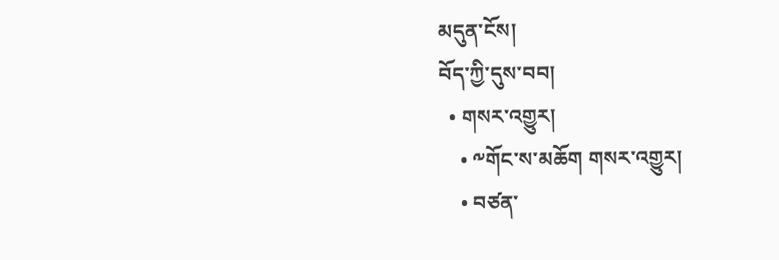མདུན་ངོས།
བོད་ཀྱི་དུས་བབ།
  • གསར་འགྱུར།
    • ༸གོང་ས་མཆོག གསར་འགྱུར།
    • བཙན་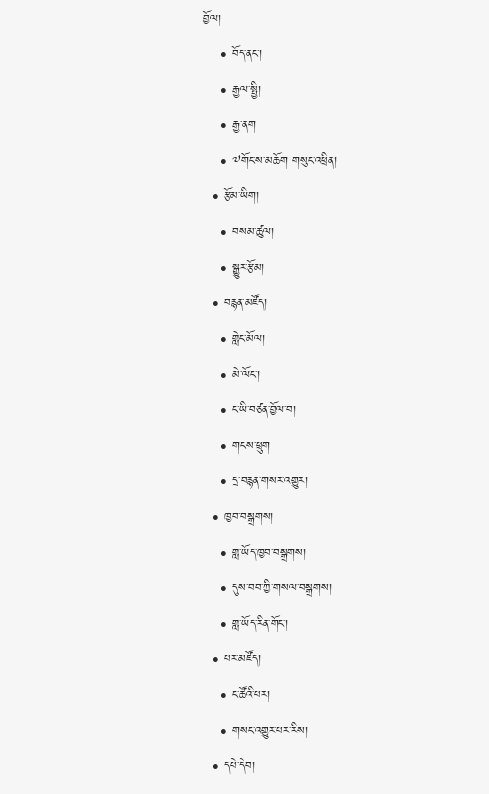བྱོལ།
    • བོད་ནང་།
    • རྒྱལ་སྤྱི།
    • རྒྱ་ནག
    • ༧གོང་ས་མཆོག གསུང་འཕྲིན།
  • རྩོམ་ཡིག།
    • བསམ་ཚུལ།
    • སྒྱུར་རྩོམ།
  • བརྙན་མཛོད།
    • གླེང་མོལ།
    • མེ་ལོང་།
    • ང་ཡི་བཙན་བྱོལ་བ།
    • གངས་ཕྲུག
    • དྲ་བརྙན་གསར་འགྱུར།
  • ཁྱབ་བསྒྲགས།
    • གླ་ཡོད་ཁྱབ་བསྒྲགས།
    • དུས་བབ་ཀྱི་གསལ་བསྒྲགས།
    • གླ་ཡོད་རིན་གོང་།
  • པར་མཛོད།
    • ང་ཚོའི་པར།
    • གསང་འགྱུར་པར་རིས།
  • དཔེ་དེབ།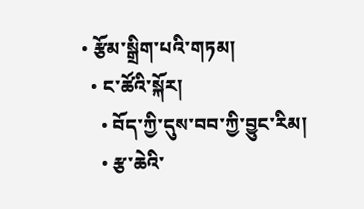• རྩོམ་སྒྲིག་པའི་གཏམ།
  • ང་ཚོའི་སྐོར།
    • བོད་ཀྱི་དུས་བབ་ཀྱི་བྱུང་རིམ།
    • རྩ་ཆེའི་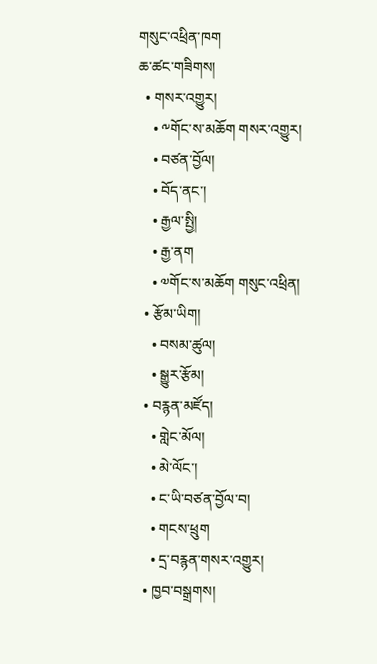གསུང་འཕྲིན་ཁག
ཆ་ཚང་གཟིགས།
  • གསར་འགྱུར།
    • ༸གོང་ས་མཆོག གསར་འགྱུར།
    • བཙན་བྱོལ།
    • བོད་ནང་།
    • རྒྱལ་སྤྱི།
    • རྒྱ་ནག
    • ༧གོང་ས་མཆོག གསུང་འཕྲིན།
  • རྩོམ་ཡིག།
    • བསམ་ཚུལ།
    • སྒྱུར་རྩོམ།
  • བརྙན་མཛོད།
    • གླེང་མོལ།
    • མེ་ལོང་།
    • ང་ཡི་བཙན་བྱོལ་བ།
    • གངས་ཕྲུག
    • དྲ་བརྙན་གསར་འགྱུར།
  • ཁྱབ་བསྒྲགས།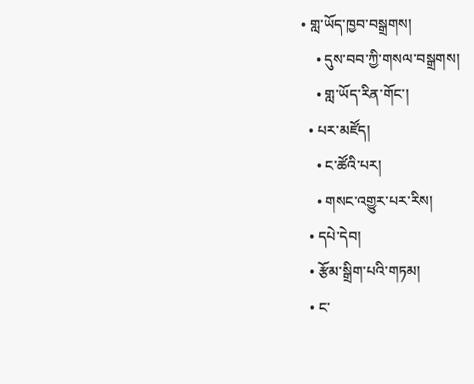• གླ་ཡོད་ཁྱབ་བསྒྲགས།
    • དུས་བབ་ཀྱི་གསལ་བསྒྲགས།
    • གླ་ཡོད་རིན་གོང་།
  • པར་མཛོད།
    • ང་ཚོའི་པར།
    • གསང་འགྱུར་པར་རིས།
  • དཔེ་དེབ།
  • རྩོམ་སྒྲིག་པའི་གཏམ།
  • ང་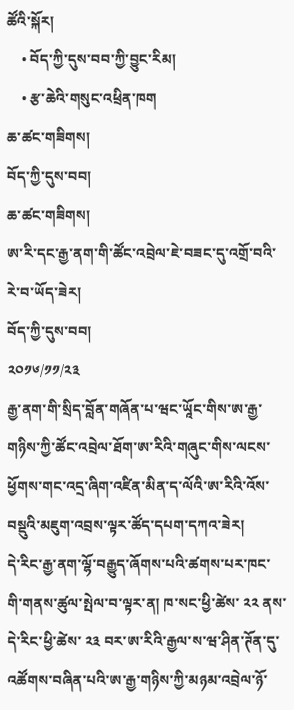ཚོའི་སྐོར།
    • བོད་ཀྱི་དུས་བབ་ཀྱི་བྱུང་རིམ།
    • རྩ་ཆེའི་གསུང་འཕྲིན་ཁག
ཆ་ཚང་གཟིགས།
བོད་ཀྱི་དུས་བབ།
ཆ་ཚང་གཟིགས།
ཨ་རི་དང་རྒྱ་ནག་གི་ཚོང་འབྲེལ་ཇེ་བཟང་དུ་འགྲོ་བའི་རེ་བ་ཡོད་ཟེར།
བོད་ཀྱི་དུས་བབ།
༢༠༡༦/༡༡/༢༣
རྒྱ་ནག་གི་སྲིད་བློན་གཞོན་པ་ཝང་ཡཱོང་གིས་ཨ་རྒྱ་གཉིས་ཀྱི་ཚོང་འབྲེལ་ཐོག་ཨ་རིའི་གཞུང་གིས་ལངས་ཕྱོགས་གང་འདྲ་ཞིག་འཛིན་མིན་ད་ལོའི་ཨ་རིའི་འོས་བསྡུའི་མཇུག་འབྲས་ལྟར་ཚོད་དཔག་དཀའ་ཟེར།
དེ་རིང་རྒྱ་ནག་ལྷོ་བརྒྱུད་ཞོགས་པའི་ཚགས་པར་ཁང་གི་གནས་ཚུལ་སྤེལ་བ་ལྟར་ན། ཁ་སང་ཕྱི་ཚེས་ ༢༢ ནས་དེ་རིང་ཕྱི་ཚེས་ ༢༣ བར་ཨ་རིའི་རྒྱལ་ས་ཝ་ཤིན་ཊོན་དུ་འཚོགས་བཞིན་པའི་ཨ་རྒྱ་གཉིས་ཀྱི་མཉམ་འབྲེལ་ཉོ་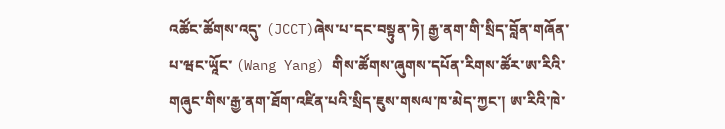འཚོང་ཚོགས་འདུ་ (JCCT)ཞེས་པ་དང་བསྟུན་ཏེ། རྒྱ་ནག་གི་སྲིད་བློན་གཞོན་པ་ཝང་ཡཱོང་ (Wang Yang) གིས་ཚོགས་ཞུགས་དཔོན་རིགས་ཚོར་ཨ་རིའི་གཞུང་གིས་རྒྱ་ནག་ཐོག་འཛིན་པའི་སྲིད་ཇུས་གསལ་ཁ་མེད་ཀྱང་། ཨ་རིའི་ཁེ་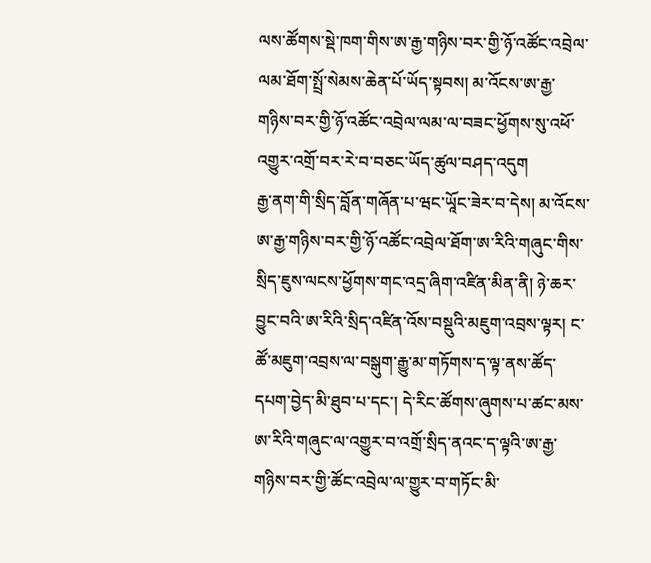ལས་ཚོགས་སྡེ་ཁག་གིས་ཨ་རྒྱ་གཉིས་བར་གྱི་ཉོ་འཚོང་འབྲེལ་ལམ་ཐོག་སྤྲོ་སེམས་ཆེན་པོ་ཡོད་སྟབས། མ་འོངས་ཨ་རྒྱ་གཉིས་བར་གྱི་ཉོ་འཚོང་འབྲེལ་ལམ་ལ་བཟང་ཕྱོགས་སུ་འཕོ་འགྱུར་འགྲོ་བར་རེ་བ་བཅང་ཡོད་ཚུལ་བཤད་འདུག
རྒྱ་ནག་གི་སྲིད་བློན་གཞོན་པ་ཝང་ཡཱོང་ཟེར་བ་དེས། མ་འོངས་ཨ་རྒྱ་གཉིས་བར་གྱི་ཉོ་འཚོང་འབྲེལ་ཐོག་ཨ་རིའི་གཞུང་གིས་སྲིད་ཇུས་ལངས་ཕྱོགས་གང་འདྲ་ཞིག་འཛིན་མིན་ནི། ཉེ་ཆར་བྱུང་བའི་ཨ་རིའི་སྲིད་འཛིན་འོས་བསྡུའི་མཇུག་འབྲས་ལྟར། ང་ཚོ་མཇུག་འབྲས་ལ་བསྒུག་རྒྱུ་མ་གཏོགས་ད་ལྟ་ནས་ཚོད་དཔག་བྱེད་མི་ཐུབ་པ་དང་། དེ་རིང་ཚོགས་ཞུགས་པ་ཚང་མས་ཨ་རིའི་གཞུང་ལ་འགྱུར་བ་འགྲོ་སྲིད་ནའང་ད་ལྟའི་ཨ་རྒྱ་གཉིས་བར་གྱི་ཚོང་འབྲེལ་ལ་གྱུར་བ་གཏོང་མི་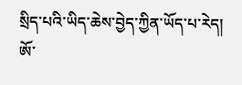སྲིད་པའི་ཡིད་ཆེས་བྱེད་ཀྱིན་ཡོད་པ་རེད། ཨོ་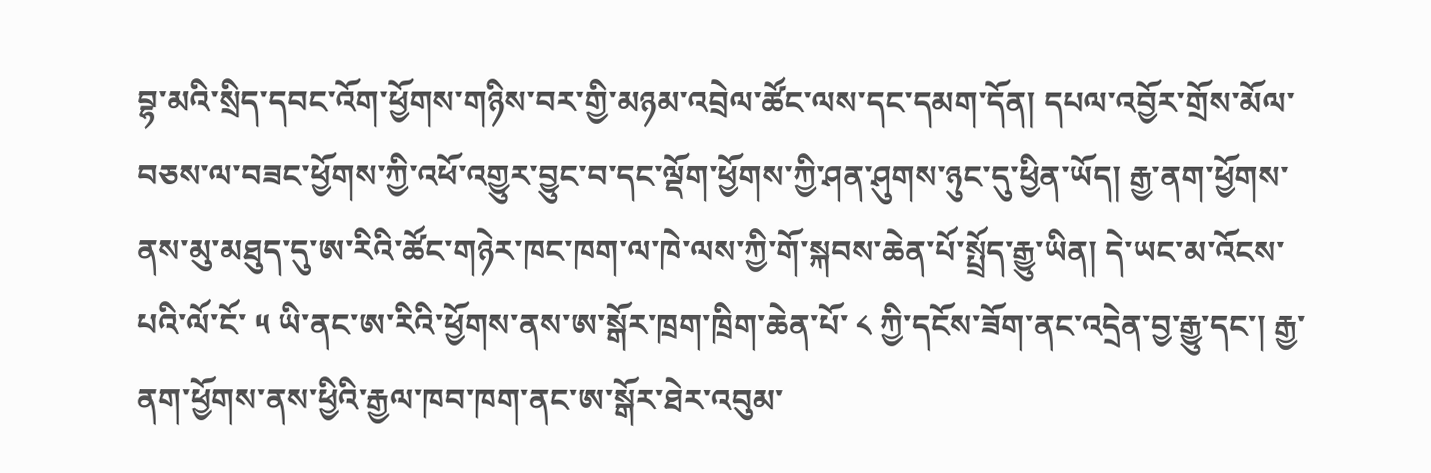བྷ་མའི་སྲིད་དབང་འོག་ཕྱོགས་གཉིས་བར་གྱི་མཉམ་འབྲེལ་ཚོང་ལས་དང་དམག་དོན། དཔལ་འབྱོར་གྲོས་མོལ་བཅས་ལ་བཟང་ཕྱོགས་ཀྱི་འཕོ་འགྱུར་བྱུང་བ་དང་ལྡོག་ཕྱོགས་ཀྱི་ཤན་ཤུགས་ཉུང་དུ་ཕྱིན་ཡོད། རྒྱ་ནག་ཕྱོགས་ནས་མུ་མཐུད་དུ་ཨ་རིའི་ཚོང་གཉེར་ཁང་ཁག་ལ་ཁེ་ལས་ཀྱི་གོ་སྐབས་ཆེན་པོ་སྤྲོད་རྒྱུ་ཡིན། དེ་ཡང་མ་འོངས་པའི་ལོ་ངོ་ ༥ ཡི་ནང་ཨ་རིའི་ཕྱོགས་ནས་ཨ་སྒོར་ཁྲག་ཁྲིག་ཆེན་པོ་ ༨ ཀྱི་དངོས་ཟོག་ནང་འདྲེན་བྱ་རྒྱུ་དང་། རྒྱ་ནག་ཕྱོགས་ནས་ཕྱིའི་རྒྱལ་ཁབ་ཁག་ནང་ཨ་སྒོར་ཐེར་འབུམ་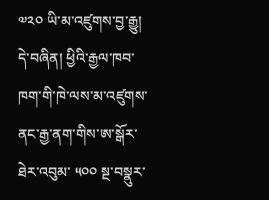༧༢༠ ཡི་མ་འཛུགས་བྱ་རྒྱུ། དེ་བཞིན། ཕྱིའི་རྒྱལ་ཁབ་ཁག་གི་ཁེ་ལས་མ་འཛུགས་ནང་རྒྱ་ནག་གིས་ཨ་སྒོར་ཐེར་འབུམ་ ༥༠༠ སྔ་བསྣུར་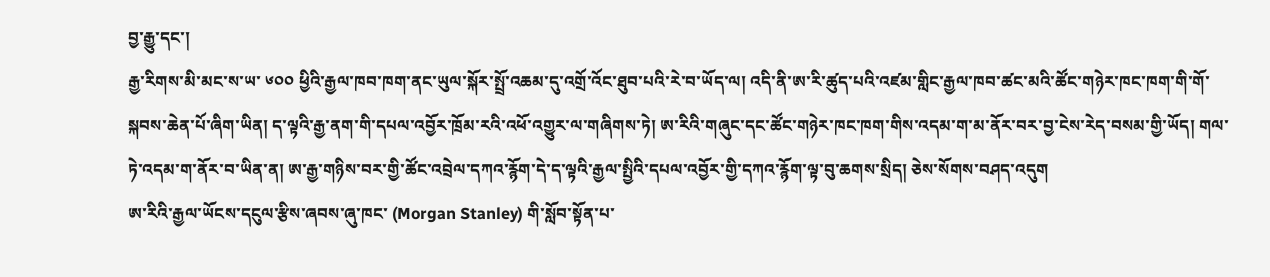བྱ་རྒྱུ་དང་།
རྒྱ་རིགས་མི་མང་ས་ཡ་ ༦༠༠ ཕྱིའི་རྒྱལ་ཁབ་ཁག་ནང་ཡུལ་སྐོར་སྤྲོ་འཆམ་དུ་འགྲོ་འོང་ཐུབ་པའི་རེ་བ་ཡོད་ལ། འདི་ནི་ཨ་རི་ཚུད་པའི་འཛམ་གླིང་རྒྱལ་ཁབ་ཚང་མའི་ཚོང་གཉེར་ཁང་ཁག་གི་གོ་སྐབས་ཆེན་པོ་ཞིག་ཡིན། ད་ལྟའི་རྒྱ་ནག་གི་དཔལ་འབྱོར་ཁྲོམ་རའི་འཕོ་འགྱུར་ལ་གཞིགས་ཏེ། ཨ་རིའི་གཞུང་དང་ཚོང་གཉེར་ཁང་ཁག་གིས་འདམ་ག་མ་ནོར་བར་བྱ་ངེས་རེད་བསམ་གྱི་ཡོད། གལ་ཏེ་འདམ་ག་ནོར་བ་ཡིན་ན། ཨ་རྒྱ་གཉིས་བར་གྱི་ཚོང་འབྲེལ་དཀའ་རྙོག་དེ་ད་ལྟའི་རྒྱལ་སྤྱིའི་དཔལ་འབྱོར་གྱི་དཀའ་རྙོག་ལྟ་བུ་ཆགས་སྲིད། ཅེས་སོགས་བཤད་འདུག
ཨ་རིའི་རྒྱལ་ཡོངས་དངུལ་རྩིས་ཞབས་ཞུ་ཁང་ (Morgan Stanley) གི་སློབ་སྟོན་པ་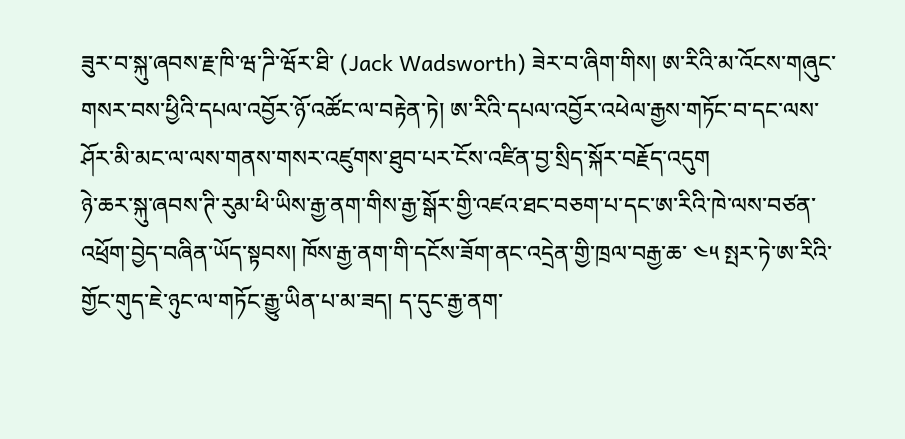ཟུར་བ་སྐུ་ཞབས་རྗ་ཁི་ཝ་ཌི་ཝོར་ཐི་ (Jack Wadsworth) ཟེར་བ་ཞིག་གིས། ཨ་རིའི་མ་འོངས་གཞུང་གསར་བས་ཕྱིའི་དཔལ་འབྱོར་ཉོ་འཚོང་ལ་བརྟེན་ཏེ། ཨ་རིའི་དཔལ་འབྱོར་འཕེལ་རྒྱས་གཏོང་བ་དང་ལས་ཤོར་མི་མང་ལ་ལས་གནས་གསར་འཛུགས་ཐུབ་པར་ངོས་འཛིན་བྱ་སྲིད་སྐོར་བརྗོད་འདུག
ཉེ་ཆར་སྐུ་ཞབས་ཊི་རུམ་ཕི་ཡིས་རྒྱ་ནག་གིས་རྒྱ་སྒོར་གྱི་འཛའ་ཐང་བཅག་པ་དང་ཨ་རིའི་ཁེ་ལས་བཙན་འཕྲོག་བྱེད་བཞིན་ཡོད་སྟབས། ཁོས་རྒྱ་ནག་གི་དངོས་ཟོག་ནང་འདྲེན་གྱི་ཁྲལ་བརྒྱ་ཆ་ ༤༥ སྤར་ཏེ་ཨ་རིའི་གྱོང་གུད་ཇེ་ཉུང་ལ་གཏོང་རྒྱུ་ཡིན་པ་མ་ཟད། ད་དུང་རྒྱ་ནག་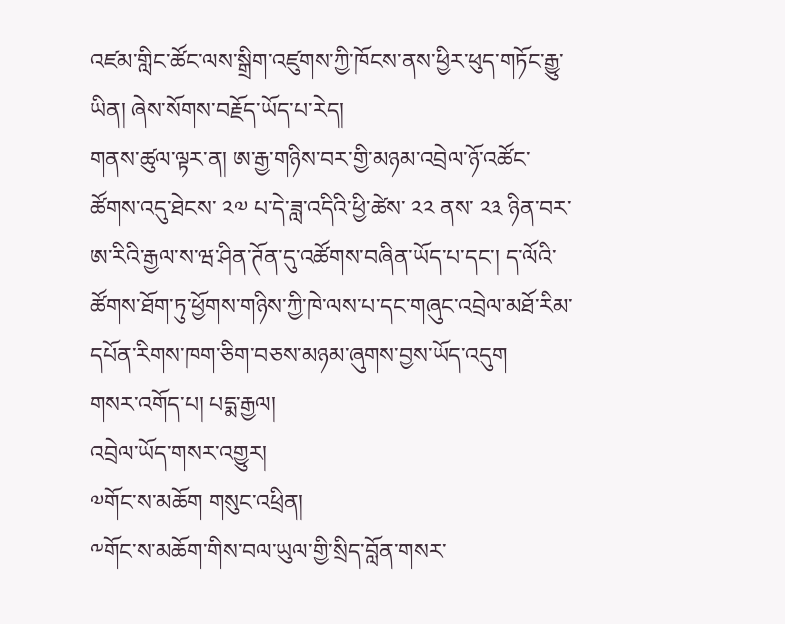འཛམ་གླིང་ཚོང་ལས་སྒྲིག་འཛུགས་ཀྱི་ཁོངས་ནས་ཕྱིར་ཕུད་གཏོང་རྒྱུ་ཡིན། ཞེས་སོགས་བརྗོད་ཡོད་པ་རེད།
གནས་ཚུལ་ལྟར་ན། ཨ་རྒྱ་གཉིས་བར་གྱི་མཉམ་འབྲེལ་ཉོ་འཚོང་ཚོགས་འདུ་ཐེངས་ ༢༧ པ་དེ་ཟླ་འདིའི་ཕྱི་ཚེས་ ༢༢ ནས་ ༢༣ ཉིན་བར་ཨ་རིའི་རྒྱལ་ས་ཝ་ཤིན་ཊོན་དུ་འཚོགས་བཞིན་ཡོད་པ་དང་། ད་ལོའི་ཚོགས་ཐོག་ཏུ་ཕྱོགས་གཉིས་ཀྱི་ཁེ་ལས་པ་དང་གཞུང་འབྲེལ་མཐོ་རིམ་དཔོན་རིགས་ཁག་ཅིག་བཅས་མཉམ་ཞུགས་བྱས་ཡོད་འདུག
གསར་འགོད་པ། པདྨ་རྒྱལ།
འབྲེལ་ཡོད་གསར་འགྱུར།
༧གོང་ས་མཆོག གསུང་འཕྲིན།
༸གོང་ས་མཆོག་གིས་བལ་ཡུལ་གྱི་སྲིད་བློན་གསར་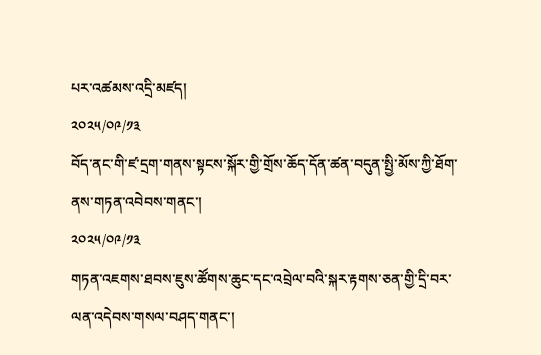པར་འཚམས་འདྲི་མཛད།
༢༠༢༥/༠༩/༡༣
བོད་ནང་གི་ཛ་དྲག་གནས་སྟངས་སྐོར་གྱི་གྲོས་ཆོད་དོན་ཚན་བདུན་སྤྱི་མོས་ཀྱི་ཐོག་ནས་གཏན་འབེབས་གནང་།
༢༠༢༥/༠༩/༡༣
གཏན་འཇགས་ཐབས་ཇུས་ཚོགས་ཆུང་དང་འབྲེལ་བའི་སྐར་རྟགས་ཅན་གྱི་དྲི་བར་ལན་འདེབས་གསལ་བཤད་གནང་།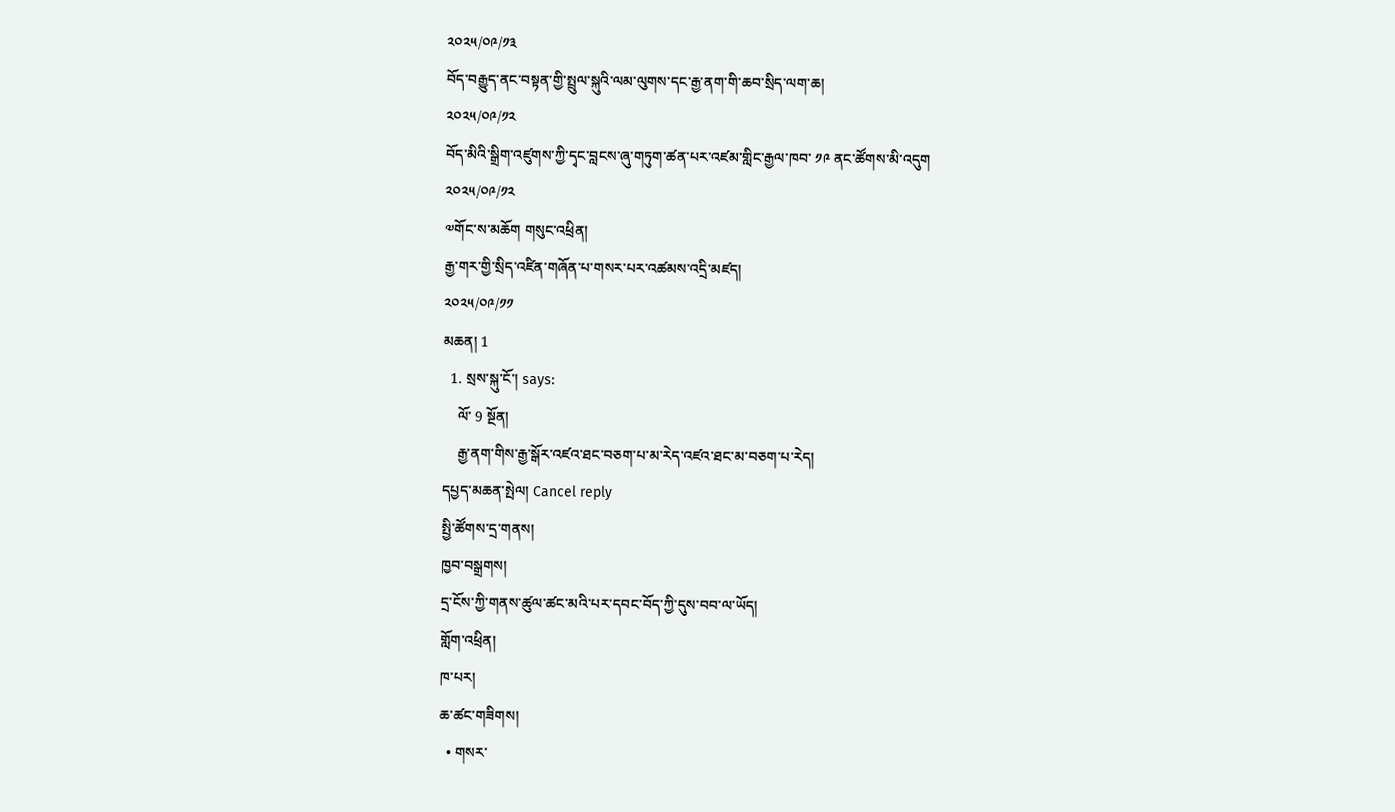༢༠༢༥/༠༩/༡༣
བོད་བརྒྱུད་ནང་བསྟན་གྱི་སྤྲུལ་སྐུའི་ལམ་ལུགས་དང་རྒྱ་ནག་གི་ཆབ་སྲིད་ལག་ཆ།
༢༠༢༥/༠༩/༡༢
བོད་མིའི་སྒྲིག་འཛུགས་ཀྱི་དྭང་བླངས་ཞུ་གཏུག་ཚན་པར་འཛམ་གླིང་རྒྱལ་ཁབ་ ༡༩ ནང་ཚོགས་མི་འདུག
༢༠༢༥/༠༩/༡༢
༧གོང་ས་མཆོག གསུང་འཕྲིན།
རྒྱ་གར་གྱི་སྲིད་འཛིན་གཞོན་པ་གསར་པར་འཚམས་འདྲི་མཛད།
༢༠༢༥/༠༩/༡༡
མཆན། 1
  1. སྲས་སྐུ་ངོ་། says:
    ལོ་ 9 སྔོན།
    རྒྱ་ནག་གིས་རྒྱ་སྒོར་འཛའ་ཐང་བཅག་པ་མ་རེད་འཛའ་ཐང་མ་བཅག་པ་རེད།
དཔྱད་མཆན་སྤེལ། Cancel reply
སྤྱི་ཚོགས་དྲ་གནས།
ཁྱབ་བསྒྲགས།
དྲ་ངོས་ཀྱི་གནས་ཚུལ་ཚང་མའི་པར་དབང་བོད་ཀྱི་དུས་བབ་ལ་ཡོད།
གློག་འཕྲིན།
ཁ་པར།
ཆ་ཚང་གཟིགས།
  • གསར་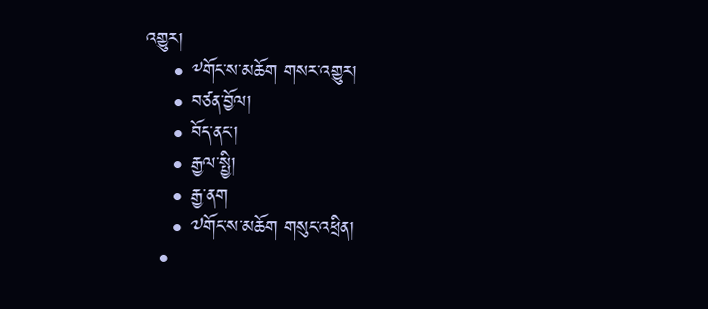འགྱུར།
    • ༸གོང་ས་མཆོག གསར་འགྱུར།
    • བཙན་བྱོལ།
    • བོད་ནང་།
    • རྒྱལ་སྤྱི།
    • རྒྱ་ནག
    • ༧གོང་ས་མཆོག གསུང་འཕྲིན།
  •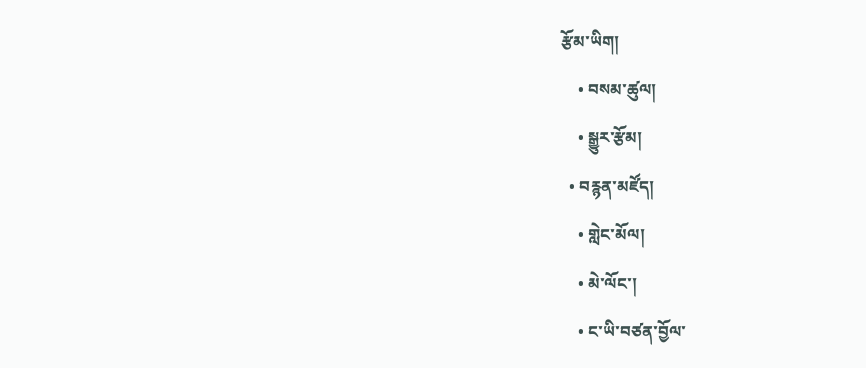རྩོམ་ཡིག།
    • བསམ་ཚུལ།
    • སྒྱུར་རྩོམ།
  • བརྙན་མཛོད།
    • གླེང་མོལ།
    • མེ་ལོང་།
    • ང་ཡི་བཙན་བྱོལ་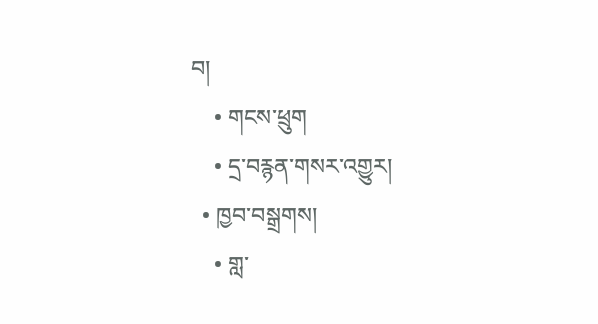བ།
    • གངས་ཕྲུག
    • དྲ་བརྙན་གསར་འགྱུར།
  • ཁྱབ་བསྒྲགས།
    • གླ་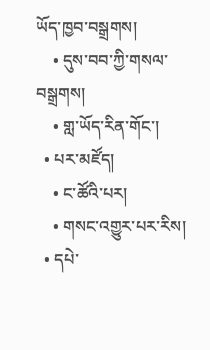ཡོད་ཁྱབ་བསྒྲགས།
    • དུས་བབ་ཀྱི་གསལ་བསྒྲགས།
    • གླ་ཡོད་རིན་གོང་།
  • པར་མཛོད།
    • ང་ཚོའི་པར།
    • གསང་འགྱུར་པར་རིས།
  • དཔེ་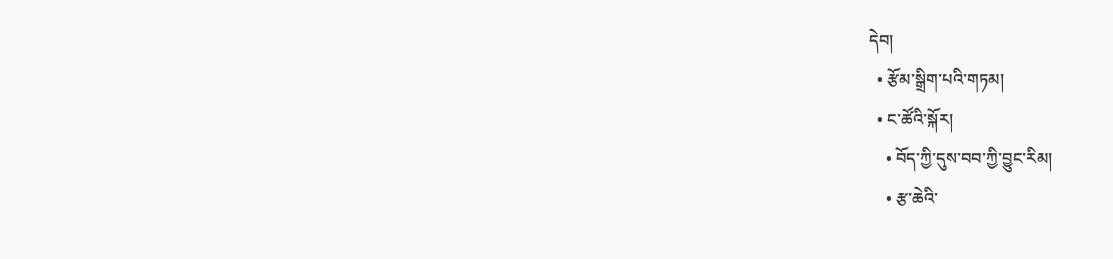དེབ།
  • རྩོམ་སྒྲིག་པའི་གཏམ།
  • ང་ཚོའི་སྐོར།
    • བོད་ཀྱི་དུས་བབ་ཀྱི་བྱུང་རིམ།
    • རྩ་ཆེའི་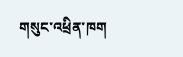གསུང་འཕྲིན་ཁག